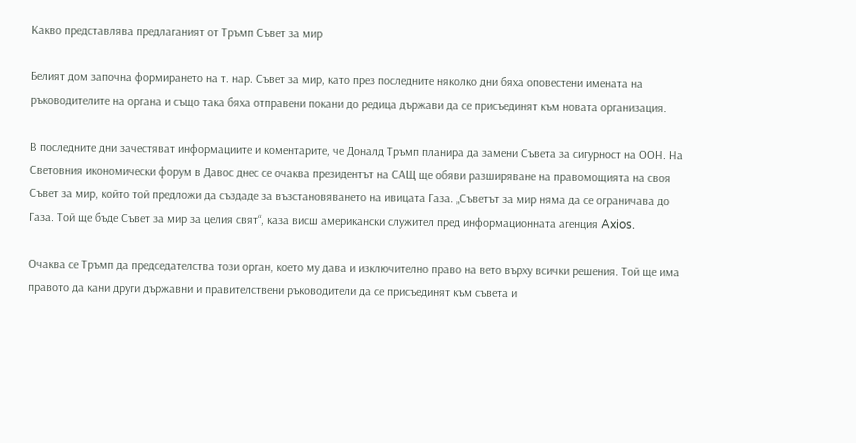Какво представлява предлаганият от Тръмп Съвет за мир

Белият дом започна формирането на т. нар. Съвет за мир, като през последните няколко дни бяха оповестени имената на ръководителите на органа и също така бяха отправени покани до редица държави да се присъединят към новата организация.

В последните дни зачестяват информациите и коментарите, че Доналд Тръмп планира да замени Съвета за сигурност на ООН. На Световния икономически форум в Давос днес се очаква президентът на САЩ ще обяви разширяване на правомощията на своя Съвет за мир, който той предложи да създаде за възстановяването на ивицата Газа. „Съветът за мир няма да се ограничава до Газа. Той ще бъде Съвет за мир за целия свят“, каза висш американски служител пред информационната агенция Axios.

Очаква се Тръмп да председателства този орган, което му дава и изключително право на вето върху всички решения. Той ще има правото да кани други държавни и правителствени ръководители да се присъединят към съвета и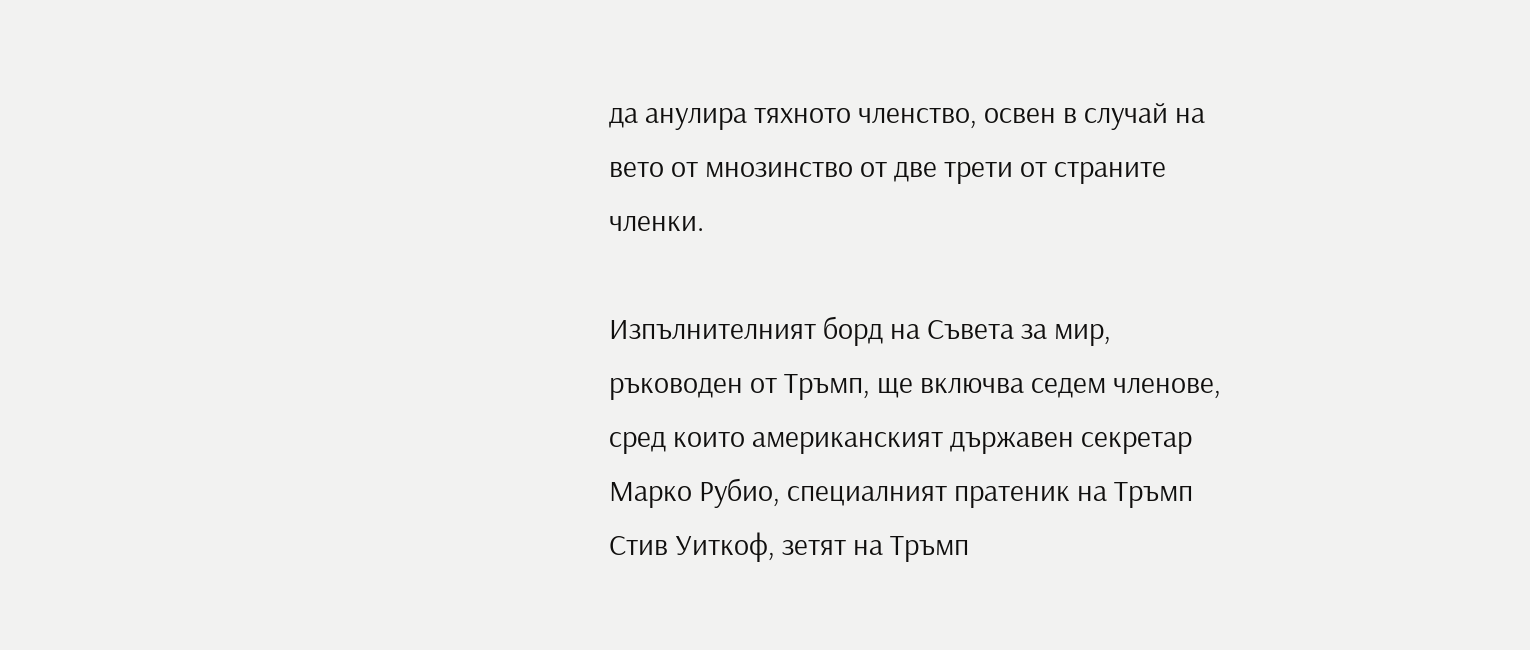да анулира тяхното членство, освен в случай на вето от мнозинство от две трети от страните членки.

Изпълнителният борд на Съвета за мир, ръководен от Тръмп, ще включва седем членове, сред които американският държавен секретар Марко Рубио, специалният пратеник на Тръмп Стив Уиткоф, зетят на Тръмп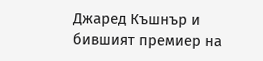Джаред Къшнър и бившият премиер на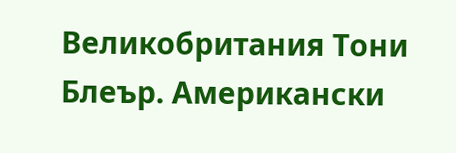Великобритания Тони Блеър. Американски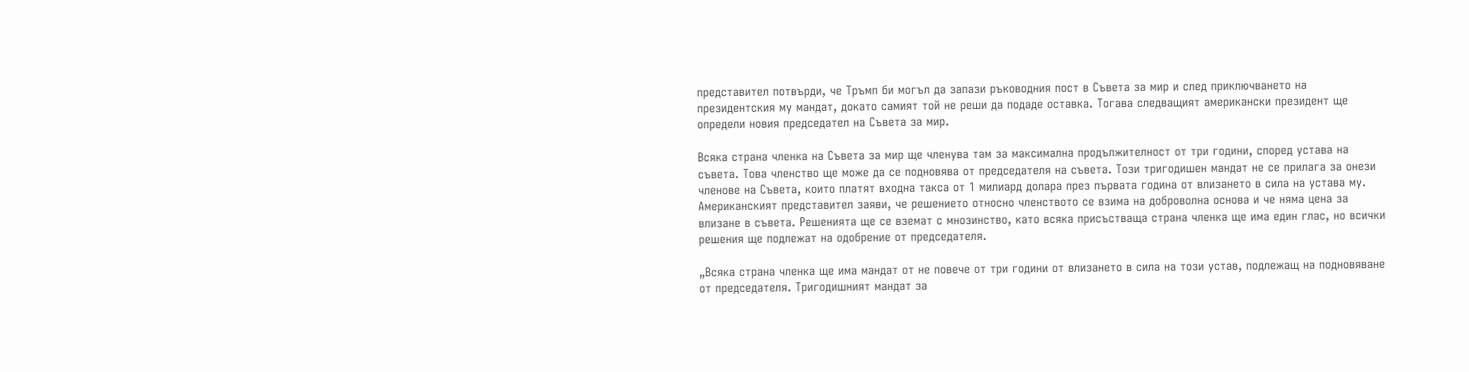представител потвърди, че Тръмп би могъл да запази ръководния пост в Съвета за мир и след приключването на президентския му мандат, докато самият той не реши да подаде оставка. Тогава следващият американски президент ще определи новия председател на Съвета за мир.

Всяка страна членка на Съвета за мир ще членува там за максимална продължителност от три години, според устава на съвета. Това членство ще може да се подновява от председателя на съвета. Този тригодишен мандат не се прилага за онези членове на Съвета, които платят входна такса от 1 милиард долара през първата година от влизането в сила на устава му. Американският представител заяви, че решението относно членството се взима на доброволна основа и че няма цена за влизане в съвета. Решенията ще се вземат с мнозинство, като всяка присъстваща страна членка ще има един глас, но всички решения ще подлежат на одобрение от председателя.

„Всяка страна членка ще има мандат от не повече от три години от влизането в сила на този устав, подлежащ на подновяване от председателя. Тригодишният мандат за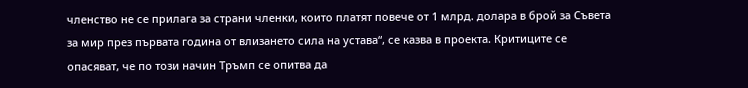членство не се прилага за страни членки, които платят повече от 1 млрд. долара в брой за Съвета за мир през първата година от влизането сила на устава“, се казва в проекта. Критиците се опасяват, че по този начин Тръмп се опитва да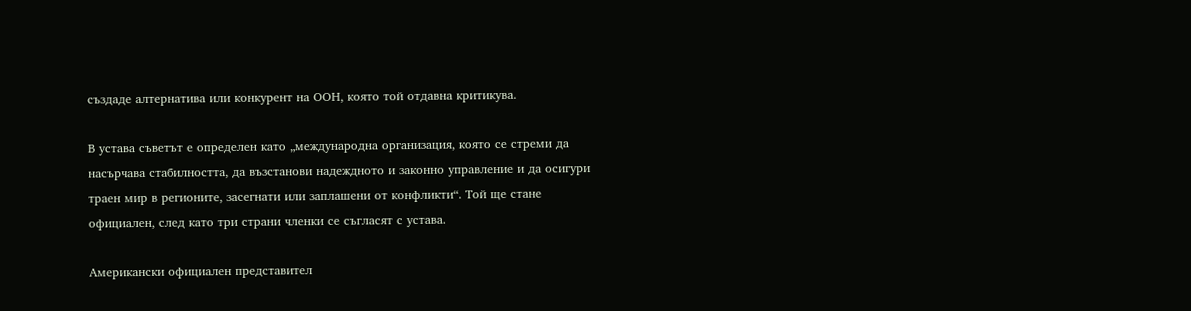създаде алтернатива или конкурент на ООН, която той отдавна критикува.

В устава съветът е определен като „международна организация, която се стреми да насърчава стабилността, да възстанови надеждното и законно управление и да осигури траен мир в регионите, засегнати или заплашени от конфликти“. Той ще стане официален, след като три страни членки се съгласят с устава.

Американски официален представител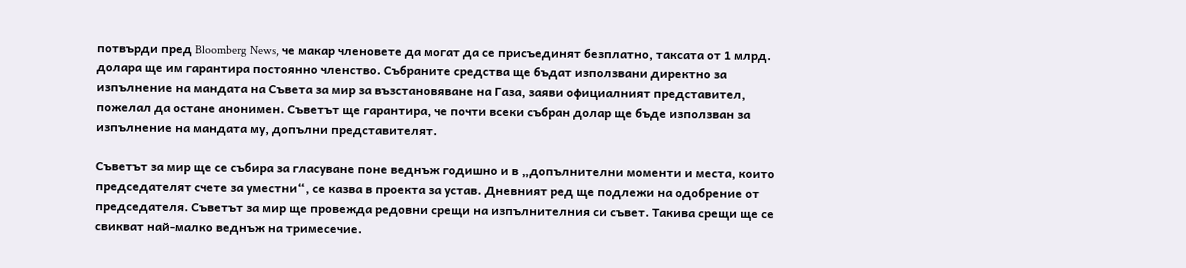потвърди пред Bloomberg News, че макар членовете да могат да се присъединят безплатно, таксата от 1 млрд. долара ще им гарантира постоянно членство. Събраните средства ще бъдат използвани директно за изпълнение на мандата на Съвета за мир за възстановяване на Газа, заяви официалният представител, пожелал да остане анонимен. Съветът ще гарантира, че почти всеки събран долар ще бъде използван за изпълнение на мандата му, допълни представителят.

Съветът за мир ще се събира за гласуване поне веднъж годишно и в „допълнителни моменти и места, които председателят счете за уместни“, се казва в проекта за устав. Дневният ред ще подлежи на одобрение от председателя. Съветът за мир ще провежда редовни срещи на изпълнителния си съвет. Такива срещи ще се свикват най-малко веднъж на тримесечие.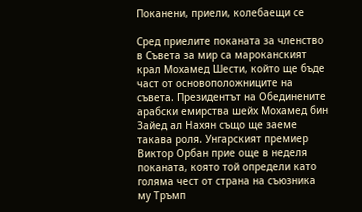Поканени, приели, колебаещи се

Сред приелите поканата за членство в Съвета за мир са мароканският крал Мохамед Шести, който ще бъде част от основоположниците на съвета. Президентът на Обединените арабски емирства шейх Мохамед бин Зайед ал Нахян също ще заеме такава роля. Унгарският премиер Виктор Орбан прие още в неделя поканата, която той определи като голяма чест от страна на съюзника му Тръмп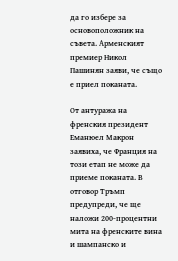да го избере за основоположник на съвета. Арменският премиер Никол Пашинян заяви, че също е приел поканата.

От антуража на френския президент Еманюел Макрон заявиха, че Франция на този етап не може да приеме поканата. В отговор Тръмп предупреди, че ще наложи 200-процентни мита на френските вина и шампанско и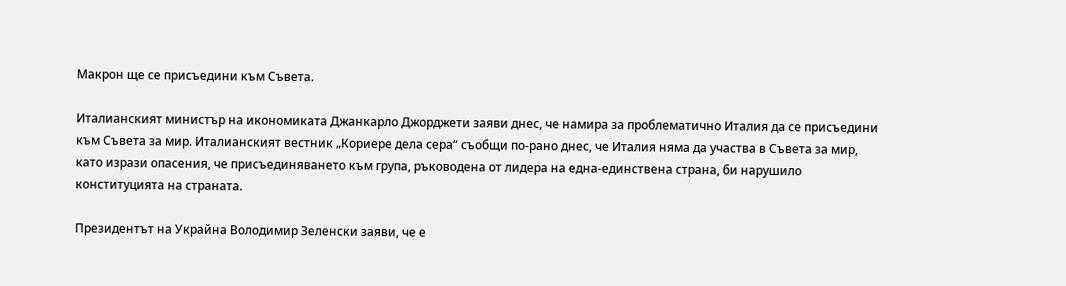Макрон ще се присъедини към Съвета.

Италианският министър на икономиката Джанкарло Джорджети заяви днес, че намира за проблематично Италия да се присъедини към Съвета за мир. Италианският вестник „Кориере дела сера“ съобщи по-рано днес, че Италия няма да участва в Съвета за мир, като изрази опасения, че присъединяването към група, ръководена от лидера на една-единствена страна, би нарушило конституцията на страната.

Президентът на Украйна Володимир Зеленски заяви, че е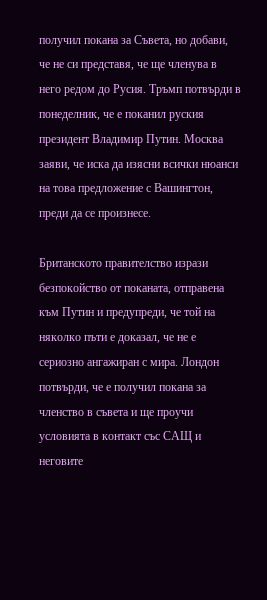получил покана за Съвета, но добави, че не си представя, че ще членува в него редом до Русия. Тръмп потвърди в понеделник, че е поканил руския президент Владимир Путин. Москва заяви, че иска да изясни всички нюанси на това предложение с Вашингтон, преди да се произнесе.

Британското правителство изрази безпокойство от поканата, отправена към Путин и предупреди, че той на няколко пъти е доказал, че не е сериозно ангажиран с мира. Лондон потвърди, че е получил покана за членство в съвета и ще проучи условията в контакт със САЩ и неговите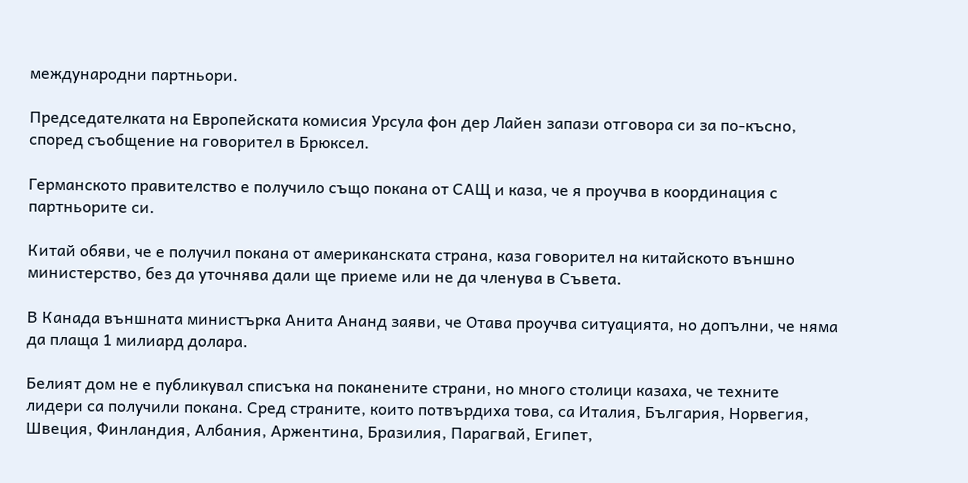международни партньори.

Председателката на Европейската комисия Урсула фон дер Лайен запази отговора си за по-късно, според съобщение на говорител в Брюксел.

Германското правителство е получило също покана от САЩ и каза, че я проучва в координация с партньорите си.

Китай обяви, че е получил покана от американската страна, каза говорител на китайското външно министерство, без да уточнява дали ще приеме или не да членува в Съвета.

В Канада външната министърка Анита Ананд заяви, че Отава проучва ситуацията, но допълни, че няма да плаща 1 милиард долара.

Белият дом не е публикувал списъка на поканените страни, но много столици казаха, че техните лидери са получили покана. Сред страните, които потвърдиха това, са Италия, България, Норвегия, Швеция, Финландия, Албания, Аржентина, Бразилия, Парагвай, Египет,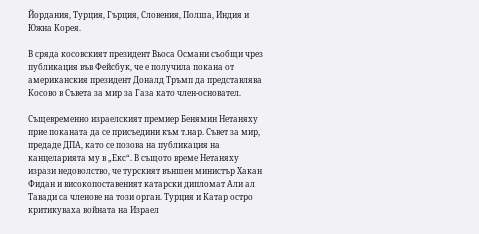Йордания, Турция, Гърция, Словения, Полша, Индия и Южна Корея.

В сряда косовският президент Вьоса Османи съобщи чрез публикация във Фейсбук, че е получила покана от американския президент Доналд Тръмп да представлява Косово в Съвета за мир за Газа като член-основател.

Същевременно израелският премиер Бенямин Нетаняху прие поканата да се присъедини към т.нар. Съвет за мир, предаде ДПА, като се позова на публикация на канцеларията му в „Екс“. В същото време Нетаняху изрази недоволство, че турският външен министър Хакан Фидан и високопоставеният катарски дипломат Али ал Тавади са членове на този орган. Турция и Катар остро критикуваха войната на Израел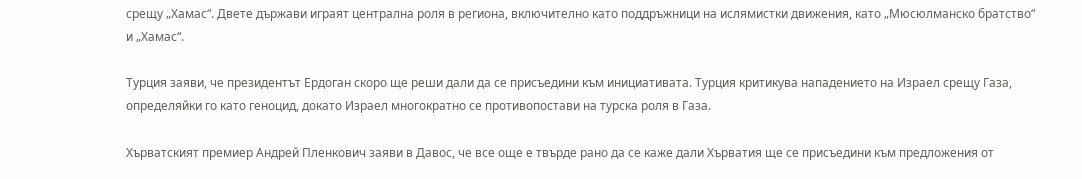срещу „Хамас“. Двете държави играят централна роля в региона, включително като поддръжници на ислямистки движения, като „Мюсюлманско братство“ и „Хамас“.

Турция заяви, че президентът Ердоган скоро ще реши дали да се присъедини към инициативата. Турция критикува нападението на Израел срещу Газа, определяйки го като геноцид, докато Израел многократно се противопостави на турска роля в Газа.

Хърватският премиер Андрей Пленкович заяви в Давос, че все още е твърде рано да се каже дали Хърватия ще се присъедини към предложения от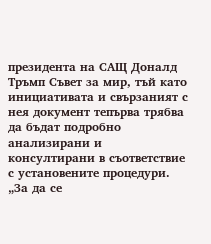президента на САЩ Доналд Тръмп Съвет за мир, тъй като инициативата и свързаният с нея документ тепърва трябва да бъдат подробно анализирани и консултирани в съответствие с установените процедури. „За да се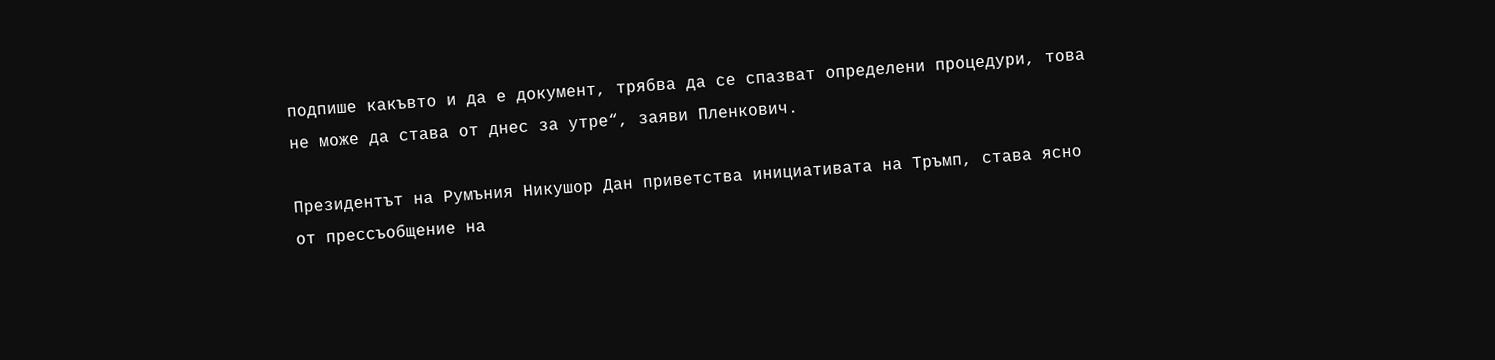подпише какъвто и да е документ, трябва да се спазват определени процедури, това не може да става от днес за утре“, заяви Пленкович.

Президентът на Румъния Никушор Дан приветства инициативата на Тръмп, става ясно от прессъобщение на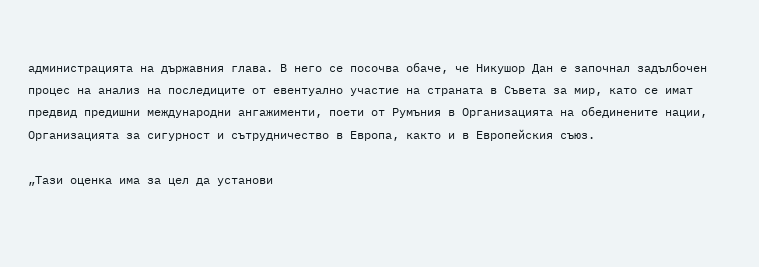администрацията на държавния глава. В него се посочва обаче, че Никушор Дан е започнал задълбочен процес на анализ на последиците от евентуално участие на страната в Съвета за мир, като се имат предвид предишни международни ангажименти, поети от Румъния в Организацията на обединените нации, Организацията за сигурност и сътрудничество в Европа, както и в Европейския съюз.

„Тази оценка има за цел да установи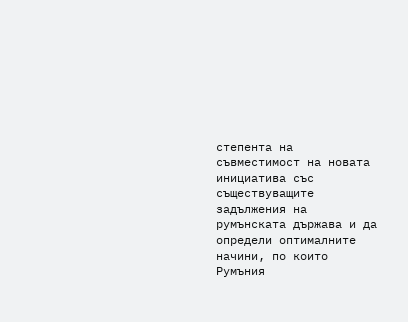степента на съвместимост на новата инициатива със съществуващите задължения на румънската държава и да определи оптималните начини, по които Румъния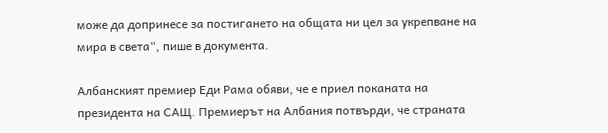може да допринесе за постигането на общата ни цел за укрепване на мира в света“, пише в документа.

Албанският премиер Еди Рама обяви, че е приел поканата на президента на САЩ. Премиерът на Албания потвърди, че страната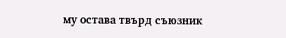му остава твърд съюзник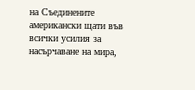на Съединените американски щати във всички усилия за насърчаване на мира,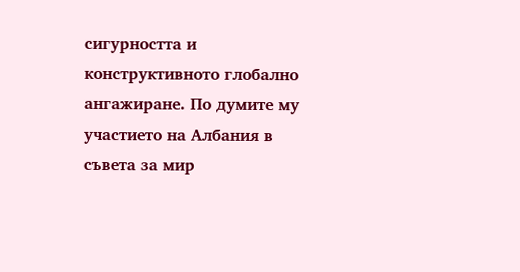сигурността и конструктивното глобално ангажиране. По думите му участието на Албания в съвета за мир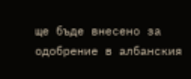ще бъде внесено за одобрение в албанския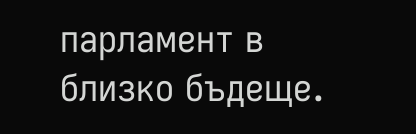парламент в близко бъдеще.